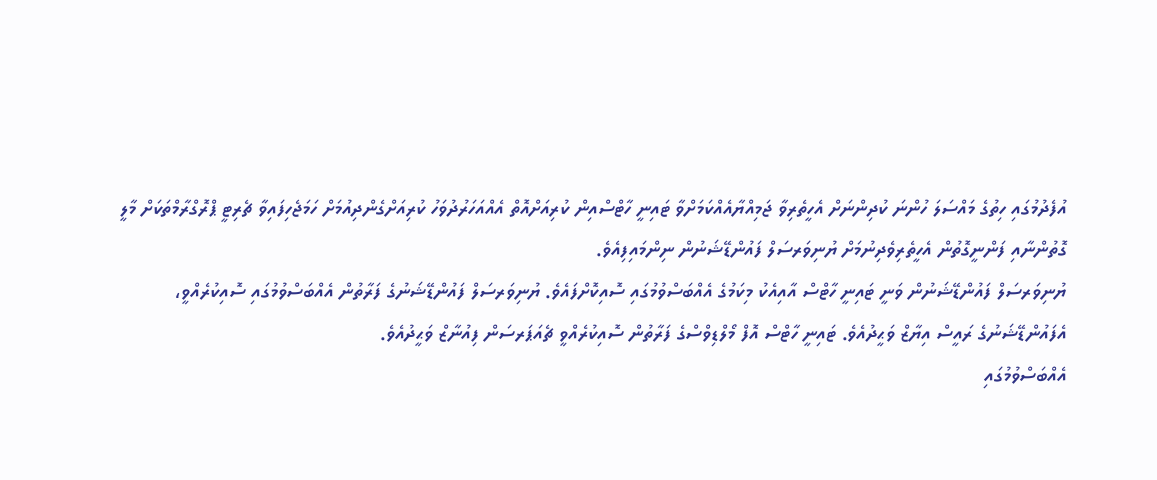އުފެދުމުގައި ހިތުގެ މައްސަލަ ހުންނަ ކުދިންނަށް އެހީތެރިވާ ޖަމިއްޔާއެއްކަމަށްވާ ޓައިނީ ހާޓްސްއިން ކުރިއަށްއޮތް އެއްއަހަރުދުވަހު ކުރިއަށްގެންދިއުމަށް ހަމަޖެހިފައިވާ ޗެރިޓީ ޕްރޮގްރާމްތަކަށް މާލީ ގޮތުންނާއި ފަންނީގޮތުން އެހީތެރިވެދިނުމަށް ޔުނިވަރސަލް ފައުންޑޭޝަނުން ނިންމައިފިއެވެ.
ޔުނިވަރސަލް ފައުންޑޭޝަނުން ވަނީ ޓައިނީ ހާޓްސް އާއިއެކު މިކަމުގެ އެއްބަސްވުމުގައި ސޮއިކޮށްފައެވެ. ޔުނިވަރސަލް ފައުންޑޭޝަނުގެ ފަރާތުން އެއްބަސްވުމުގައި ސޮއިކުރެއްވީ، އެފައުންޑޭޝަނުގެ ރައީސް އިޔާޒް ވަޙީދުއެވެ. ޓައިނީ ހާޓްސް އޮފް މޯލްޑިވްސްގެ ފަރާތުން ސޮއިކުރެއްވީ ޗެއަޕަރސަން ފިއުނާޒް ވަޙީދުއެވެ.
އެއްބަސްވުމުގައި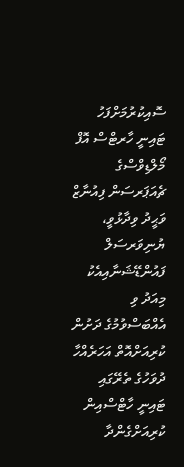ސޮއިކުރުމަށްފަހު ޓައިނީ ހާރޓްސް އޮފް މޯލްޑިވްސްގެ ޗެއަޕަރސަން ފިއުނާޒް ވަޙީދު ވިދާޅުވީ، ޔުނިވަރސަލް ފައުންޑޭޝަނާއިއެކު މިއަދު ވި އެއްބަސްވުމުގެ ދަށުން ކުރިއަށްއޮތް އަހަރެއްހާ ދުވަހުގެ ތެރޭގައި ޓައިނީ ހާޓްސްއިން ކުރިއަށްގެންދާ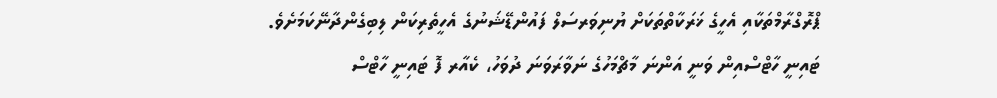ޕްރޮގްރާމްތަކާއި އެހީގެ ޚަރަކާތްތަކަށް ޔުނިވަރސަލް ފައުންޑޭޝަނުގެ އެހީތެރިކަން ލިބިގެންދާނޭކަމަށެވެ.
ޓައިނީ ހާޓްސްއިން ވަނީ އަންނަ މާޗްމަހުގެ ނަވާރަވަނަ ދުވަހު، ކެއާރ ފޮ ޓައިނީ ހާޓްސް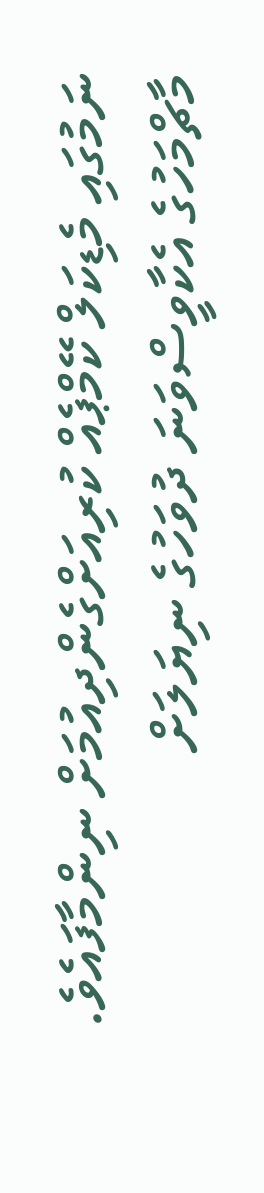ނަމުގައި މެޑިކަލް ކޭމްޕެއް ކުރިއަށްގެންދިއުމަށް ނިންމާފައެވެ. މާޗްމަހުގެ އެކާވީސްވަނަ ދުވަހުގެ ނިޔަލަށް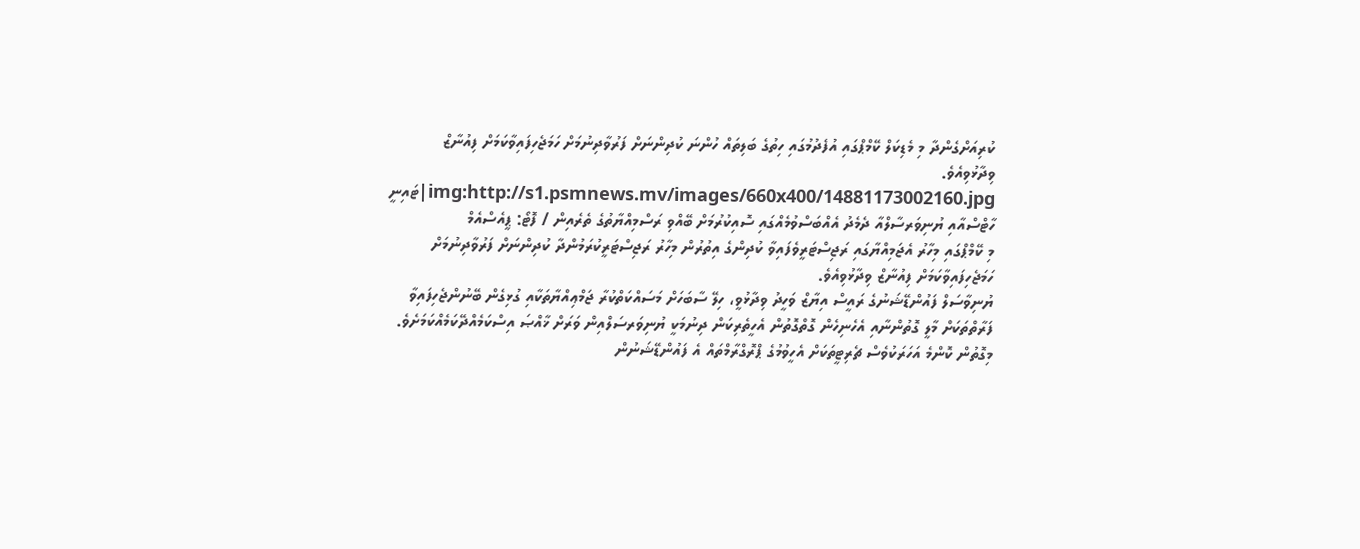ކުރިއަށްގެންދާ މި މެޑިކަލް ކޭމްޕްގައި އުފެދުމުގައި ހިތުގެ ބަލިތައް ހުންނަ ކުދިންނަށް ފަރުވާދިނުމަށް ހަމަޖެހިފައިވާކަމަށް ފިއުނާޒް ވިދާޅުވިއެވެ.
img:http://s1.psmnews.mv/images/660x400/14881173002160.jpg|ޓައިނީ ހާޓްސްއާއި ޔުނިވަރސާލްއާ ދެމެދު އެއްބަސްވުމެއްގައި ސޮއިކުރުމަށް ބޭއްވި ރަސްމިއްޔާތުގެ ތެރެއިން / ފޮޓޯ: ޕީއެސްއެމް
މި ކޭމްޕްގައި މިހާރު އެޖަމިއްޔާގައި ރަޖިސްޓަރީވެފައިވާ ކުދިންގެ އިތުރުން މިހާރު ރަޖިސްޓަރީކުރަމުންދާ ކުދިންނަށް ފަރުވާދިނުމަށް ހަމަޖެހިފައިވާކަމަށް ފިއުނާޒް ވިދާޅުވިއެވެ.
ޔުނިވާސަލް ފައުންޑޭޝަނުގެ ރައީސް އިޔާޒް ވަހީދު ވިދާޅުވީ، ހިލޭ ސާބަހަށް މަސައްކަތްކުރާ ޖަމްޢިއްޔާތަކާއި ގުޅިގެން ބޭނުންޖެހިފައިވާ ފަރާތްތަކަށް މާލީ ގޮތުންނާއި އެހެނިހެން ގޮތްގޮތުން އެހީތެރިކަން ދިނުމަކީ ޔުނިވަރސަލްއިން ވަރަށް ޚާއްޞަ އިސްކަމެއްދޭކަމެއްކަމަށެވެ. މިގޮތުން ކޮންމެ އަހަރަކުވެސް ޗެރިޓީތަކަށް އެހީވުމުގެ ޕްރޮގްރާމްތައް އެ ފައުންޑޭޝަނުން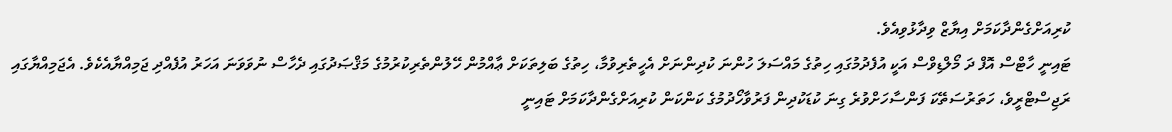ކުރިއަށްގެންދާކަމަށް އިޔާޒް ވިދާޅުވިއެވެ.
ޓައިނީ ހާޓްސް އޮފް ދަ މޯލްޑިވްސް އަކީ އުފެދުމުގައި ހިތުގެ މައްސަލަ ހުންނަ ކުދިންނަށް އެހީތެރިވުމާ، ހިތުގެ ބަލިތަކަށް ޢާއްމުން ހޭލުންތެރިކުރުމުގެ މަޤްޞަދުގައި ދެހާސް ނުވަވަނަ އަހަރު އުފެއްދި ޖަމިއްޔާއެކެވެ. އެޖަމިއްޔާގައި ރަޖިސްޓްރީވެ، ހަތަރުސަތޭކަ ފަންސާހަށްވުރެ ގިނަ ކުޑަކުދިން ފަރުވާހޯދުމުގެ ކަންކަން ކުރިއަށްގެންދާކަމަށް ޓައިނީ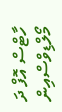ހާޓްސް އޮފް ދަ މޯލްޑިވްސްއިން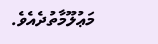މަޢުލޫމާތުދެއެވެ.